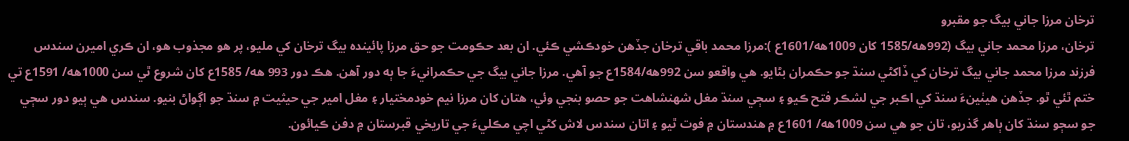ترخان مرزا جاني بيگ جو مقبرو
ترخان، مرزا محمد جاني بيگ (992هه/1585 کان 1009هه/1601ع ):مرزا محمد باقي ترخان جڏهن خودڪشي ڪئي. ان بعد حڪومت جو حق مرزا پائينده بيگ ترخان کي مليو، پر هو مجذوب هو، ان ڪري اميرن سندس فرزند مرزا محمد جاني بيگ ترخان کي ڏاکڻي سنڌ جو حڪمران بڻايو. هي واقعو سن 992هه/1584ع جو آهي. مرزا جاني بيگ جي حڪمرانيءَ جا ٻه دور آهن. هڪ دور 993 هه/ 1585ع کان شروع ٿي سن 1000هه/ 1591ع تي ختم ٿئي ٿو. جڏهن هيٺينءَ سنڌ کي اڪبر جي لشڪر فتح ڪيو ۽ سڄي سنڌ مغل شهنشاهت جو حصو بنجي وئي، هتان کان مرزا نيم خودمختيار ۽ مغل امير جي حيثيت ۾ سنڌ جو اڳواڻ بنيو. سندس هي ٻيو دور سڄي جو سڄو سنڌ کان ٻاهر گذريو، تان جو هي سن 1009هه/ 1601ع ۾ هندستان ۾ فوت ٿيو ۽ اتان سندس لاش کڻي اچي مڪليءَ جي تاريخي قبرستان ۾ دفن ڪيائون.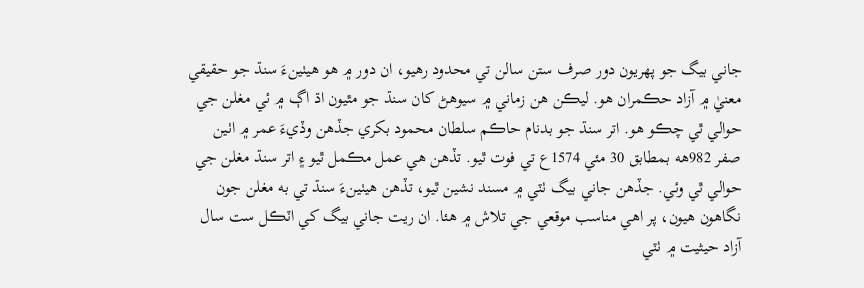جاني بيگ جو پهريون دور صرف ستن سالن تي محدود رهيو، ان دور ۾ هو هيٺينءَ سنڌ جو حقيقي معنيٰ ۾ آزاد حڪمران هو. ليڪن هن زماني ۾ سيوهڻ کان سنڌ جو مٿيون اڌ اڳ ۾ ئي مغلن جي حوالي ٿي چڪو هو. اتر سنڌ جو بدنام حاڪم سلطان محمود بکري جڏهن وڏيءَ عمر ۾ اٺين صفر 982هه بمطابق 30 مئي 1574ع تي فوت ٿيو. تڏهن هي عمل مڪمل ٿيو ۽ اتر سنڌ مغلن جي حوالي ٿي وئي. جڏهن جاني بيگ ٺٽي ۾ مسند نشين ٿيو، تڏهن هيٺينءَ سنڌ تي به مغلن جون نگاهون هيون، پر اهي مناسب موقعي جي تلاش ۾ هئا. ان ريت جاني بيگ کي اٽڪل ست سال آزاد حيثيت ۾ ٺٽي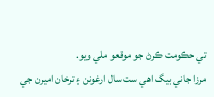تي حڪومت ڪرڻ جو موقعو ملي ويو.
مرزا جاني بيگ اهي ست سال ارغونن ۽ ترخان اميرن جي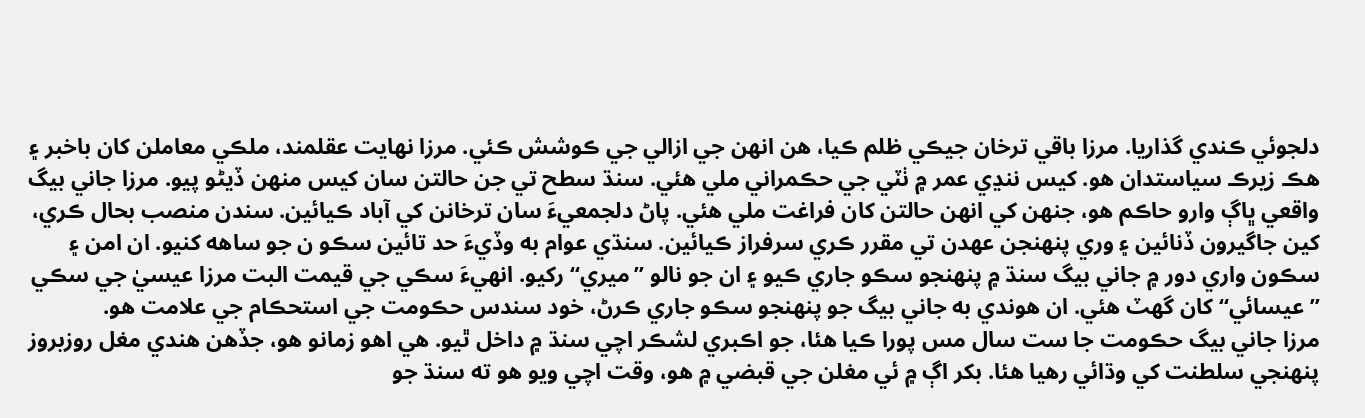دلجوئي ڪندي گذاريا. مرزا باقي ترخان جيڪي ظلم ڪيا، هن انهن جي ازالي جي ڪوشش ڪئي. مرزا نهايت عقلمند، ملڪي معاملن کان باخبر ۽ هڪ زيرڪ سياستدان هو. کيس ننڍي عمر ۾ ٺٽي جي حڪمراني ملي هئي. سنڌ سطح تي جن حالتن سان کيس منهن ڏيڻو پيو. مرزا جاني بيگ واقعي ڀاڳ وارو حاڪم هو، جنهن کي انهن حالتن کان فراغت ملي هئي. پاڻ دلجمعيءَ سان ترخانن کي آباد ڪيائين. سندن منصب بحال ڪري، کين جاگيرون ڏنائين ۽ وري پنهنجن عهدن تي مقرر ڪري سرفراز ڪيائين. سنڌي عوام به وڏيءَ حد تائين سڪو ن جو ساهه کنيو. ان امن ۽ سڪون واري دور ۾ جاني بيگ سنڌ ۾ پنهنجو سڪو جاري ڪيو ۽ ان جو نالو ”ميري“ رکيو. انهيءَ سڪي جي قيمت البت مرزا عيسيٰ جي سڪي ”عيسائي“ کان گهٽ هئي. ان هوندي به جاني بيگ جو پنهنجو سڪو جاري ڪرڻ، خود سندس حڪومت جي استحڪام جي علامت هو.
مرزا جاني بيگ حڪومت جا ست سال مس پورا ڪيا هئا، جو اڪبري لشڪر اچي سنڌ ۾ داخل ٿيو. هي اهو زمانو هو، جڏهن هندي مغل روزبروز پنهنجي سلطنت کي وڌائي رهيا هئا. بکر اڳ ۾ ئي مغلن جي قبضي ۾ هو، وقت اچي ويو هو ته سنڌ جو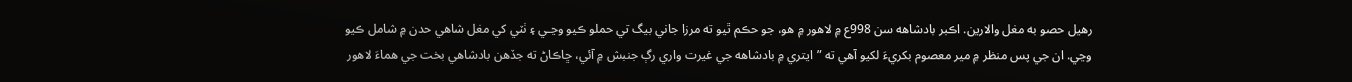رهيل حصو به مغل والارين. اڪبر بادشاهه سن 998ع ۾ لاهور ۾ هو، جو حڪم ٿيو ته مرزا جاني بيگ تي حملو ڪيو وڃـي ۽ ٺٽي کي مغل شاهي حدن ۾ شامل ڪيو وڃي. ان جي پس منظر ۾ مير معصوم بکريءَ لکيو آهي ته ”ايتري ۾ بادشاهه جي غيرت واري رڳ جنبش ۾ آئي، ڇاڪاڻ ته جڏهن بادشاهي بخت جي هماءَ لاهور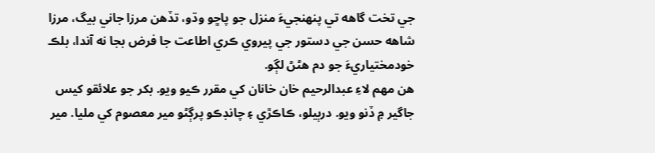جي تخت گاهه تي پنهنجيءَ منزل جو پاڇو وڌو، تڏهن مرزا جاني بيگ، مرزا شاهه حسن جي دستور جي پيروي ڪري اطاعت جا فرض بجا نه آندا، بلڪ خودمختياريءَ جو دم هڻڻ لڳو.
هن مهم لاءِ عبدالرحيم خان خانان کي مقرر ڪيو ويو. بکر جو علائقو کيس جاگير ۾ ڏنو ويو. درٻيلو، ڪاڪڙي ۽ چانڊڪو پرڳڻو مير معصوم کي مليا. مير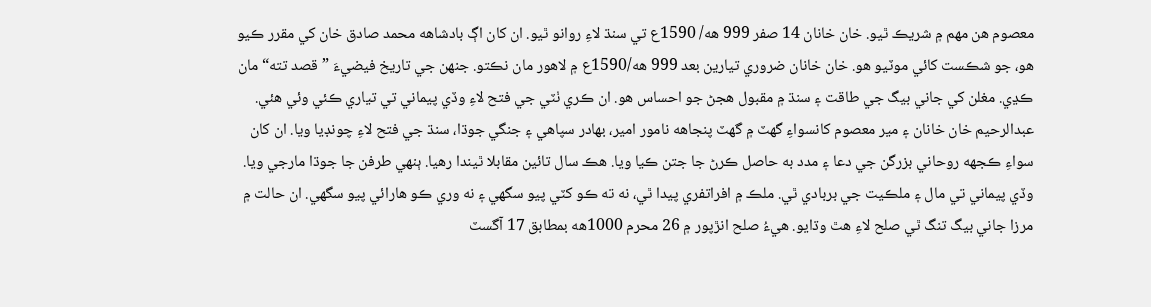معصوم هن مهم ۾ شريڪ ٿيو. خان خانان 14 صفر 999 هه/ 1590ع تي سنڌ لاءِ روانو ٿيو. ان کان اڳ بادشاهه محمد صادق خان کي مقرر ڪيو هو، جو شڪست کائي موٽيو هو. خان خانان ضروري تيارين بعد 999 هه/1590ع ۾ لاهور مان نڪتو. جنهن جي تاريخ فيضيءَ ”قصد تته“ مان ڪڍي. مغلن کي جاني بيگ جي طاقت ۽ سنڌ ۾ مقبول هجڻ جو احساس هو. ان ڪري ٺٽي جي فتح لاءِ وڏي پيماني تي تياري ڪئي وئي هئي. عبدالرحيم خان خانان ۽ مير معصوم کانسواءِ گهٽ ۾ گهٽ پنجاهه نامور امير، بهادر سپاهي ۽ جنگي جوڌا، سنڌ جي فتح لاءِ چونڊيا ويا. ان کان سواءِ ڪجهه روحاني بزرگن جي دعا ۽ مدد به حاصل ڪرڻ جا جتن ڪيا ويا. هڪ سال تائين مقابلا ٿيندا رهيا. ٻنهي طرفن جا جوڌا مارجي ويا. وڏي پيماني تي مال ۽ ملڪيت جي بربادي ٿي. ملڪ ۾ افراتفري پيدا ٿي، نه ته ڪو کٽي پيو سگهي ۽ نه وري ڪو هارائي پيو سگهي. ان حالت ۾ مرزا جاني بيگ تنگ ٿي صلح لاءِ هٿ وڌايو. هيءُ صلح انڙپور ۾ 26 محرم 1000هه بمطابق 17 آگسٽ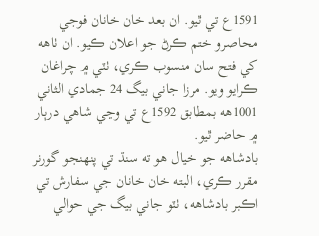1591ع تي ٿيو. ان بعد خان خانان فوجي محاصرو ختم ڪرڻ جو اعلان ڪيو. ان ٺاهه کي فتح سان منسوب ڪري، ٺٽي ۾ چراغان ڪرايو ويو. مرزا جاني بيگ 24 جمادي الثاني 1001هه بمطابق 1592ع تي وڃي شاهي درٻار ۾ حاضر ٿيو.
بادشاهه جو خيال هو ته سنڌ تي پنهنجو گورنر مقرر ڪري، البته خان خانان جي سفارش تي اڪبر بادشاهه، ٺٽو جاني بيگ جي حوالي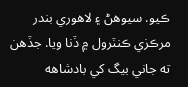ڪيو. سيوهڻ ۽ لاهوري بندر مرڪزي ڪنٽرول ۾ ڏنا ويا. جڏهن ته جاني بيگ کي بادشاهه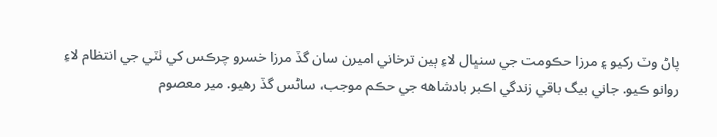پاڻ وٽ رکيو ۽ مرزا حڪومت جي سنڀال لاءِ ٻين ترخاني اميرن سان گڏ مرزا خسرو چرڪس کي ٺٽي جي انتظام لاءِ روانو ڪيو. جاني بيگ باقي زندگي اڪبر بادشاهه جي حڪم موجب، ساڻس گڏ رهيو. مير معصوم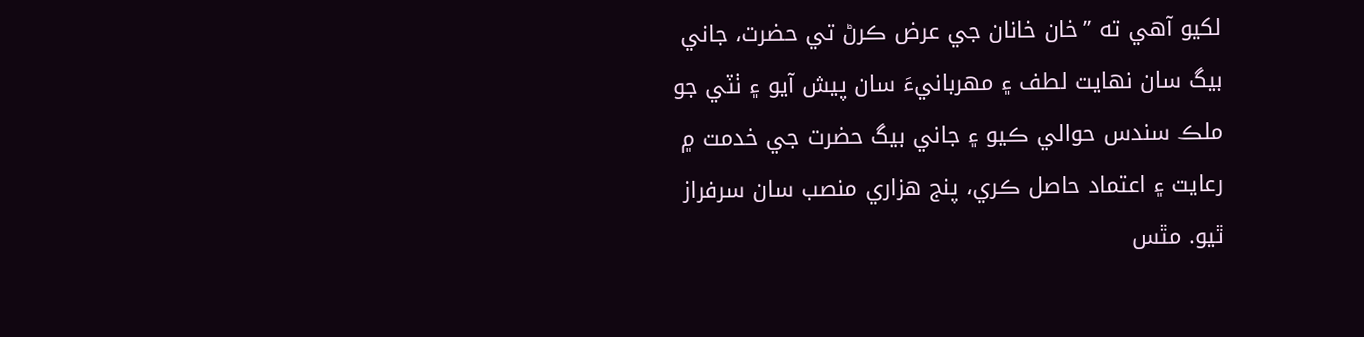لکيو آهي ته ”خان خانان جي عرض ڪرڻ تي حضرت، جاني بيگ سان نهايت لطف ۽ مهربانيءَ سان پيش آيو ۽ ٺٽي جو ملڪ سندس حوالي ڪيو ۽ جاني بيگ حضرت جي خدمت ۾ رعايت ۽ اعتماد حاصل ڪري، پنج هزاري منصب سان سرفراز ٿيو. مٿس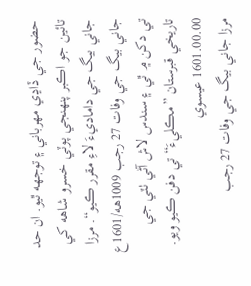حضور جي ڏاڍي مهرباني ۽ توجهه ٿيو. ان حد تائين جو اڪبر پنهنجي پوٽي خسرو شاهه کي جاني بيگ جي داماديءَ لاءِ مقرر ڪيو“. مرزا جاني بيگ جي وفات 27 رجب 1009هه/1601ع تي دکن ۾ ٿي ۽ سندس لاش آڻي ٺٽي جي تاريخي قبرستان ”مڪليءَ“ تي دفن ڪيو ويو.
1601.00.00 عيسوي
مرزا جاني بيگ جي وفات 27 رجب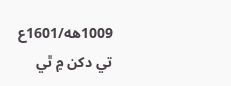1009هه/1601ع تي دکن ۾ ٿي